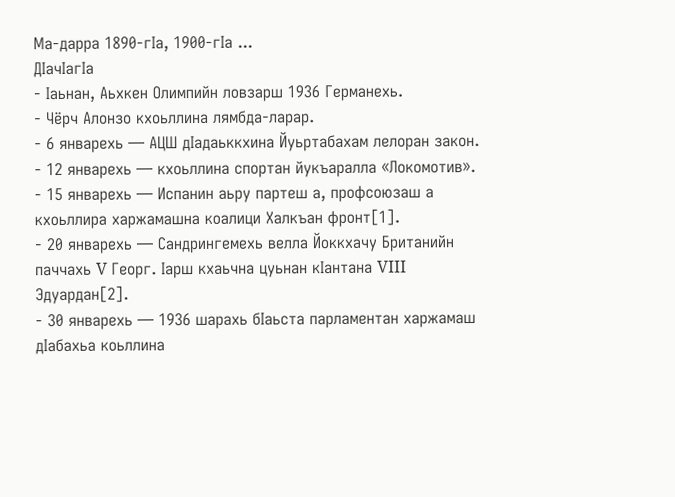Ма-дарра 1890‑гӀа, 1900‑гӀа ...
ДӀачӀагӀа
- Ӏаьнан, Аьхкен Олимпийн ловзарш 1936 Германехь.
- Чёрч Алонзо кхоьллина лямбда-ларар.
- 6 январехь — АЦШ дӀадаьккхина Йуьртабахам лелоран закон.
- 12 январехь — кхоьллина спортан йукъаралла «Локомотив».
- 15 январехь — Испанин аьру партеш а, профсоюзаш а кхоьллира харжамашна коалици Халкъан фронт[1].
- 20 январехь — Сандрингемехь велла Йоккхачу Британийн паччахь V Георг. Ӏарш кхаьчна цуьнан кӀантана VIII Эдуардан[2].
- 30 январехь — 1936 шарахь бӀаьста парламентан харжамаш дӀабахьа коьллина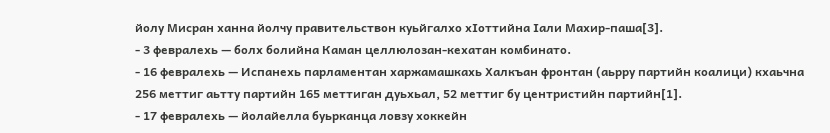йолу Мисран ханна йолчу правительствон куьйгалхо хӀоттийна Ӏали Махир-паша[3].
- 3 февралехь — болх болийна Каман целлюлозан-кехатан комбинато.
- 16 февралехь — Испанехь парламентан харжамашкахь Халкъан фронтан (аьрру партийн коалици) кхаьчна 256 меттиг аьтту партийн 165 меттиган дуьхьал, 52 меттиг бу центристийн партийн[1].
- 17 февралехь — йолайелла буьрканца ловзу хоккейн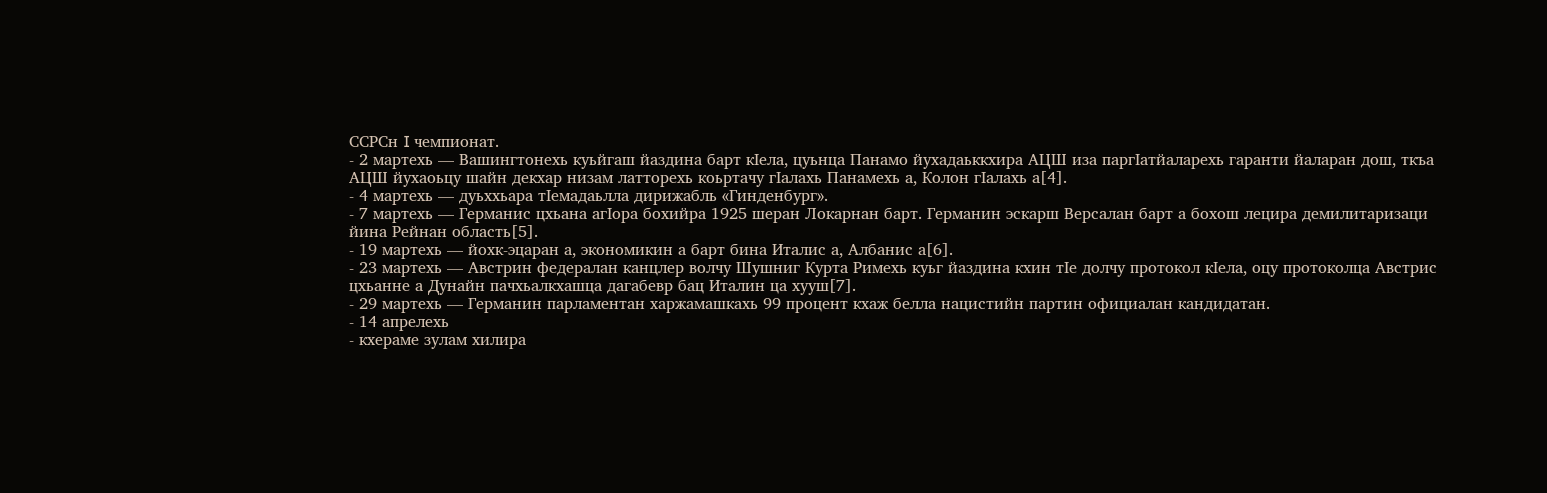ССРСн I чемпионат.
- 2 мартехь — Вашингтонехь куьйгаш йаздина барт кӀела, цуьнца Панамо йухадаьккхира АЦШ иза паргӀатйаларехь гаранти йаларан дош, ткъа АЦШ йухаоьцу шайн декхар низам латторехь коьртачу гӀалахь Панамехь а, Колон гӀалахь а[4].
- 4 мартехь — дуьххьара тӀемадаьлла дирижабль «Гинденбург».
- 7 мартехь — Германис цхьана агӀора бохийра 1925 шеран Локарнан барт. Германин эскарш Версалан барт а бохош лецира демилитаризаци йина Рейнан область[5].
- 19 мартехь — йохк-эцаран а, экономикин а барт бина Италис а, Албанис а[6].
- 23 мартехь — Австрин федералан канцлер волчу Шушниг Курта Римехь куьг йаздина кхин тӀе долчу протокол кӀела, оцу протоколца Австрис цхьанне а Дунайн пачхьалкхашца дагабевр бац Италин ца хууш[7].
- 29 мартехь — Германин парламентан харжамашкахь 99 процент кхаж белла нацистийн партин официалан кандидатан.
- 14 апрелехь
- кхераме зулам хилира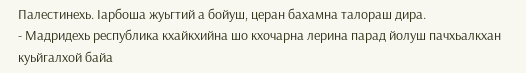Палестинехь. Ӏарбоша жуьгтий а бойуш, церан бахамна талораш дира.
- Мадридехь республика кхайкхийна шо кхочарна лерина парад йолуш пачхьалкхан куьйгалхой байа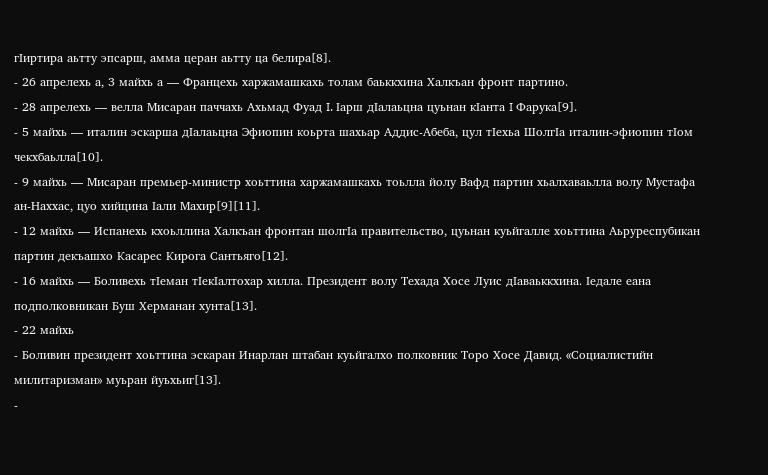гӀиртира аьтту эпсарш, амма церан аьтту ца белира[8].
- 26 апрелехь а, 3 майхь а — Францехь харжамашкахь толам баьккхина Халкъан фронт партино.
- 28 апрелехь — велла Мисаран паччахь Ахьмад Фуад I. Ӏарш дӀалаьцна цуьнан кӀанта I Фарука[9].
- 5 майхь — италин эскарша дӀалаьцна Эфиопин коьрта шахьар Аддис-Абеба, цул тӀехьа ШолгIа италин-эфиопин тIом чекхбаьлла[10].
- 9 майхь — Мисаран премьер-министр хоьттина харжамашкахь тоьлла йолу Вафд партин хьалхаваьлла волу Мустафа ан-Наххас, цуо хийцина Iали Махир[9][11].
- 12 майхь — Испанехь кхоьллина Халкъан фронтан шолгӀа правительство, цуьнан куьйгалле хоьттина Аьруреспубикан партин декъашхо Касарес Кирога Сантьяго[12].
- 16 майхь — Боливехь тӀеман тӀекӀалтохар хилла. Президент волу Техада Хосе Луис дӀаваьккхина. Ӏедале еана подполковникан Буш Херманан хунта[13].
- 22 майхь
- Боливин президент хоьттина эскаран Инарлан штабан куьйгалхо полковник Торо Хосе Давид. «Социалистийн милитаризман» муьран йуьхьиг[13].
-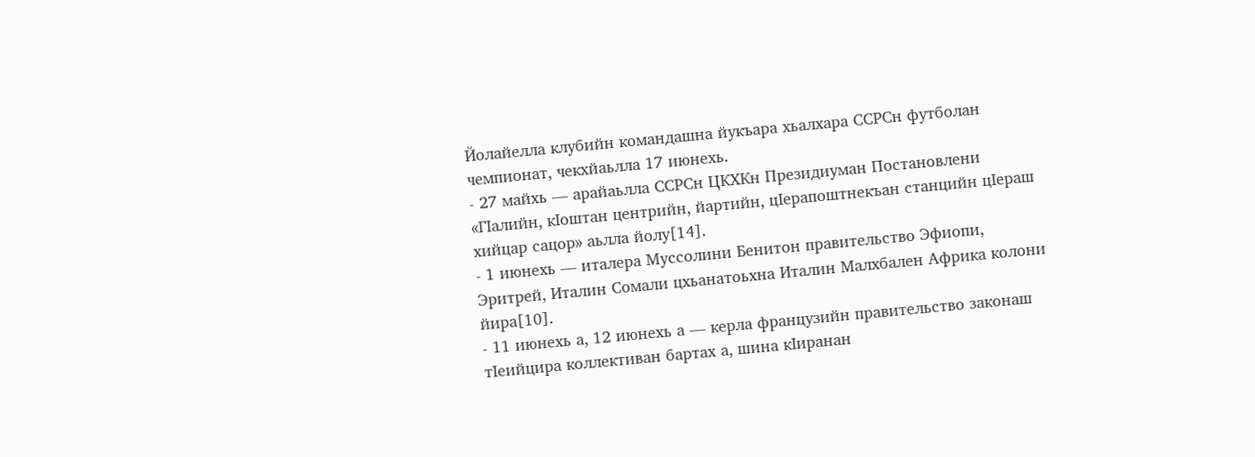Йолайелла клубийн командашна йукъара хьалхара ССРСн футболан чемпионат, чекхйаьлла 17 июнехь.
- 27 майхь — арайаьлла ССРСн ЦКХКн Президиуман Постановлени «ГӀалийн, кӀоштан центрийн, йартийн, цӀерапоштнекъан станцийн цӀераш хийцар сацор» аьлла йолу[14].
- 1 июнехь — италера Муссолини Бенитон правительство Эфиопи, Эритрей, Италин Сомали цхьанатоьхна Италин Малхбален Африка колони йира[10].
- 11 июнехь а, 12 июнехь а — керла французийн правительство законаш тӀеийцира коллективан бартах а, шина кӀиранан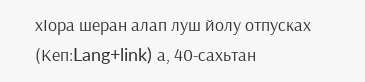хӀора шеран алап луш йолу отпусках (Кеп:Lang+link) а, 40-сахьтан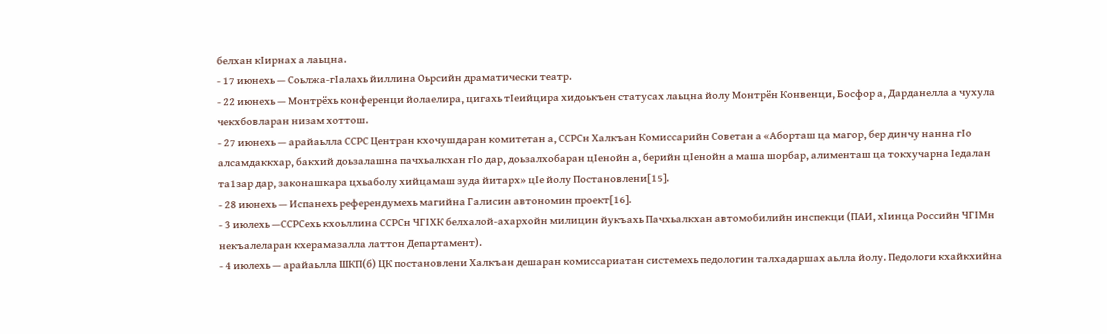белхан кӀирнах а лаьцна.
- 17 июнехь — Соьлжа-гӀалахь йиллина Оьрсийн драматически театр.
- 22 июнехь — Монтрёхь конференци йолаелира, цигахь тӀеийцира хидоькъен статусах лаьцна йолу Монтрён Конвенци, Босфор а, Дарданелла а чухула чекхбовларан низам хоттош.
- 27 июнехь — арайаьлла ССРС Центран кхочушдаран комитетан а, ССРСн Халкъан Комиссарийн Советан а «Аборташ ца магор, бер динчу нанна гӀо алсамдаккхар, бакхий доьзалашна пачхьалкхан гӀо дар, доьзалхобаран цӀенойн а, берийн цӀенойн а маша шорбар, алименташ ца токхучарна Ӏедалан та1зар дар, законашкара цхьаболу хийцамаш зуда йитарх» цӀе йолу Постановлени[15].
- 28 июнехь — Испанехь референдумехь магийна Галисин автономин проект[16].
- 3 июлехь —ССРСехь кхоьллина ССРСн ЧГIХК белхалой-ахархойн милицин йукъахь Пачхьалкхан автомобилийн инспекци (ПАИ, хӀинца Российн ЧГIМн некъалеларан кхерамазалла латтон Департамент).
- 4 июлехь — арайаьлла ШКП(б) ЦК постановлени Халкъан дешаран комиссариатан системехь педологин талхадаршах аьлла йолу. Педологи кхайкхийна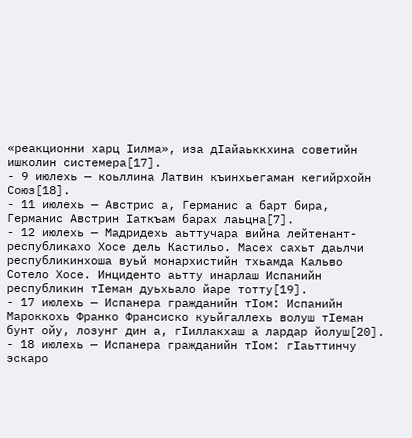«реакционни харц Ӏилма», иза дӀайаьккхина советийн ишколин системера[17].
- 9 июлехь — коьллина Латвин къинхьегаман кегийрхойн Союз[18].
- 11 июлехь — Австрис а, Германис а барт бира, Германис Австрин Ӏаткъам барах лаьцна[7].
- 12 июлехь — Мадридехь аьттучара вийна лейтенант-республикахо Хосе дель Кастильо. Масех сахьт даьлчи республикинхоша вуьй монархистийн тхьамда Кальво Сотело Хосе. Инциденто аьтту инарлаш Испанийн республикин тӀеман дуьхьало йаре тотту[19].
- 17 июлехь — Испанера гражданийн тIом: Испанийн Мароккохь Франко Франсиско куьйгаллехь волуш тӀеман бунт ойу, лозунг дин а, гӀиллакхаш а лардар йолуш[20].
- 18 июлехь — Испанера гражданийн тӀом: гӀаьттинчу эскаро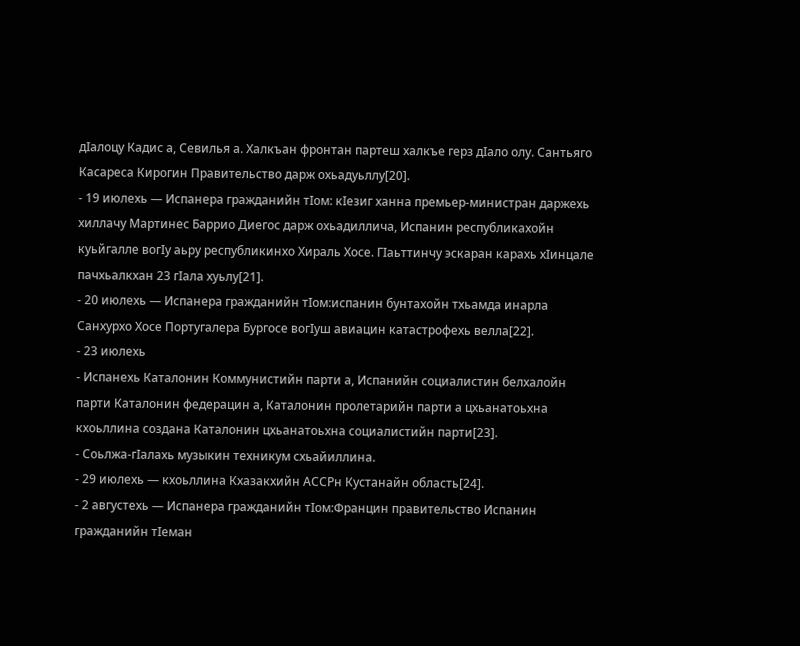дӀалоцу Кадис а, Севилья а. Халкъан фронтан партеш халкъе герз дӀало олу. Сантьяго Касареса Кирогин Правительство дарж охьадуьллу[20].
- 19 июлехь — Испанера гражданийн тӀом: кӀезиг ханна премьер-министран даржехь хиллачу Мартинес Баррио Диегос дарж охьадиллича, Испанин республикахойн куьйгалле вогӀу аьру республикинхо Хираль Хосе. ГӀаьттинчу эскаран карахь хӀинцале пачхьалкхан 23 гӀала хуьлу[21].
- 20 июлехь — Испанера гражданийн тӀом:испанин бунтахойн тхьамда инарла Санхурхо Хосе Португалера Бургосе вогӀуш авиацин катастрофехь велла[22].
- 23 июлехь
- Испанехь Каталонин Коммунистийн парти а, Испанийн социалистин белхалойн парти Каталонин федерацин а, Каталонин пролетарийн парти а цхьанатоьхна кхоьллина создана Каталонин цхьанатоьхна социалистийн парти[23].
- Соьлжа-гӀалахь музыкин техникум схьайиллина.
- 29 июлехь — кхоьллина Кхазакхийн АССРн Кустанайн область[24].
- 2 августехь — Испанера гражданийн тӀом:Францин правительство Испанин гражданийн тӀеман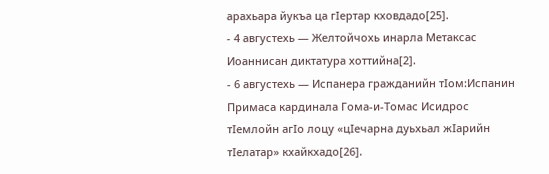арахьара йукъа ца гӀертар кховдадо[25].
- 4 августехь — Желтойчохь инарла Метаксас Иоаннисан диктатура хоттийна[2].
- 6 августехь — Испанера гражданийн тӀом:Испанин Примаса кардинала Гома-и-Томас Исидрос тӀемлойн агӀо лоцу «цӀечарна дуьхьал жӀарийн тӀелатар» кхайкхадо[26].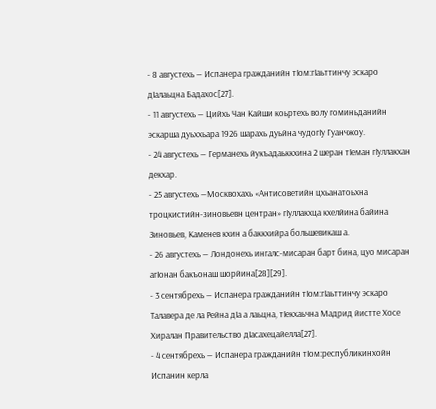- 8 августехь — Испанера гражданийн тӀом:гӀаьттинчу эскаро дӀалаьцна Бадахос[27].
- 11 августехь — Цийхь Чан Кайши коьртехь волу гоминьданийн эскарша дуьххьара 1926 шарахь дуьйна чудогӀу Гуанчжоу.
- 24 августехь — Германехь йукъадаьккхина 2 шеран тӀеман гӀуллакхан декхар.
- 25 августехь —Москвохахь «Антисоветийн цхьанатоьхна троцкистийн-зиновьевн центран» гӀуллакхца кхелйина байина Зиновьев, Каменев кхин а баккхийра большевикаш а.
- 26 августехь — Лондонехь ингалс-мисаран барт бина, цуо мисаран агӀонан бакъонаш шорйина[28][29].
- 3 сентябрехь — Испанера гражданийн тӀом:гӀаьттинчу эскаро Талавера де ла Рейна дӀа а лаьцна, тӀекхаьчна Мадрид йистте Хосе Хиралан Правительство дӀасахецайелла[27].
- 4 сентябрехь — Испанера гражданийн тӀом:республикинхойн Испанин керла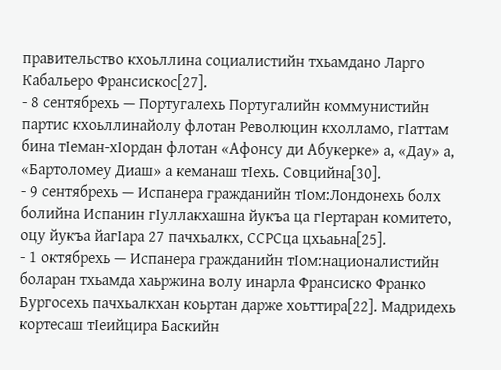правительство кхоьллина социалистийн тхьамдано Ларго Кабальеро Франсискос[27].
- 8 сентябрехь — Португалехь Португалийн коммунистийн партис кхоьллинайолу флотан Революцин кхолламо, гӀаттам бина тӀеман-хӀордан флотан «Афонсу ди Абукерке» а, «Дау» а, «Бартоломеу Диаш» а кеманаш тӀехь. Совцийна[30].
- 9 сентябрехь — Испанера гражданийн тӀом:Лондонехь болх болийна Испанин гIуллакхашна йукъа ца гIертаран комитето, оцу йукъа йагӀара 27 пачхьалкх, ССРСца цхьаьна[25].
- 1 октябрехь — Испанера гражданийн тӀом:националистийн боларан тхьамда хаьржина волу инарла Франсиско Франко Бургосехь пачхьалкхан коьртан дарже хоьттира[22]. Мадридехь кортесаш тӀеийцира Баскийн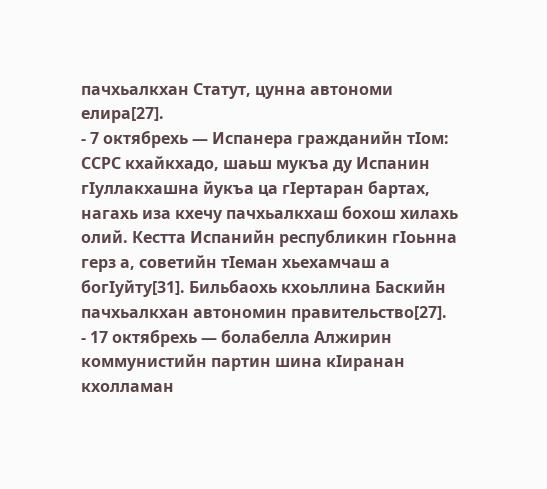пачхьалкхан Статут, цунна автономи елира[27].
- 7 октябрехь — Испанера гражданийн тӀом: ССРС кхайкхадо, шаьш мукъа ду Испанин гӀуллакхашна йукъа ца гӀертаран бартах, нагахь иза кхечу пачхьалкхаш бохош хилахь олий. Кестта Испанийн республикин гӀоьнна герз а, советийн тӀеман хьехамчаш а богӀуйту[31]. Бильбаохь кхоьллина Баскийн пачхьалкхан автономин правительство[27].
- 17 октябрехь — болабелла Алжирин коммунистийн партин шина кӀиранан кхолламан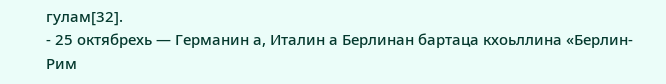гулам[32].
- 25 октябрехь — Германин а, Италин а Берлинан бартаца кхоьллина «Берлин-Рим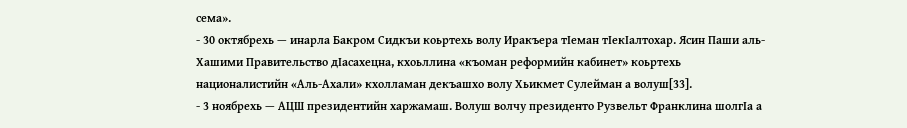сема».
- 30 октябрехь — инарла Бакром Сидкъи коьртехь волу Иракъера тӀеман тӀекӀалтохар. Ясин Паши аль-Хашими Правительство дӀасахецна, кхоьллина «къоман реформийн кабинет» коьртехь националистийн «Аль-Ахали» кхолламан декъашхо волу Хьикмет Сулейман а волуш[33].
- 3 ноябрехь — АЦШ президентийн харжамаш. Волуш волчу президенто Рузвельт Франклина шолгӀа а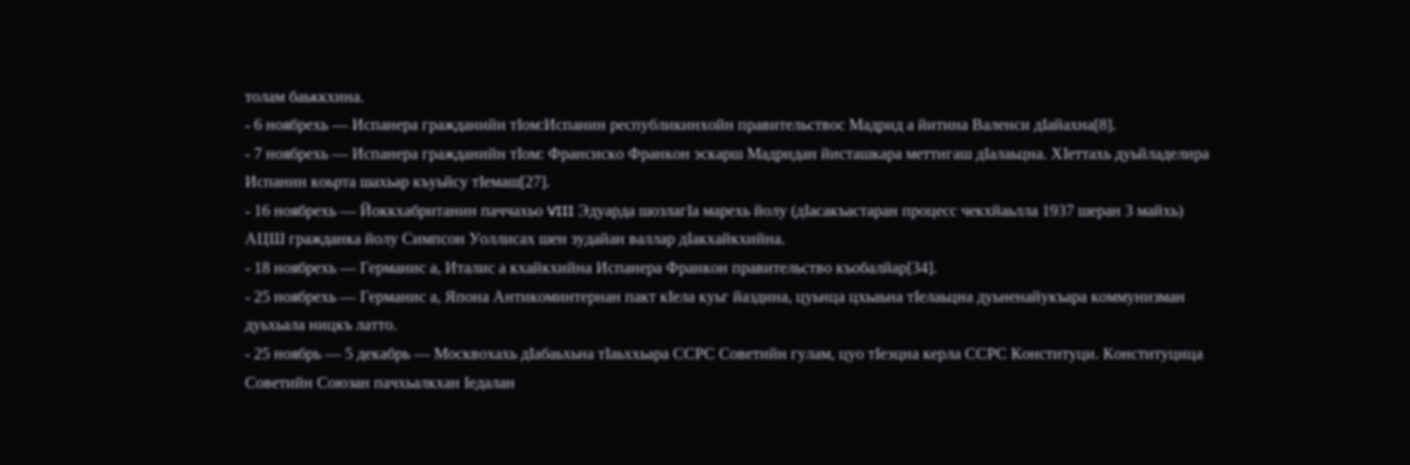толам баьккхина.
- 6 ноябрехь — Испанера гражданийн тӀом:Испанин республикинхойн правительствос Мадрид а йитина Валенси дӀайахна[8].
- 7 ноябрехь — Испанера гражданийн тӀом: Франсиско Франкон эскарш Мадридан йисташкара меттигаш дӀалаьцна. ХӀеттахь дуьйладелира Испанин коьрта шахьар къуьйсу тӀемаш[27].
- 16 ноябрехь — Йоккхабританин паччахьо VIII Эдуарда шозлагӀа марехь йолу (дӀасакъастаран процесс чекхйаьлла 1937 шеран 3 майхь) АЦШ гражданка йолу Симпсон Уоллисах шен зудайан валлар дӀакхайкхийна.
- 18 ноябрехь — Германис а, Италис а кхайкхийна Испанера Франкон правительство къобалйар[34].
- 25 ноябрехь — Германис а, Япона Антикоминтернан пакт кӀела куьг йаздина, цуьнца цхьаьна тӀелаьцна дуьненайукъара коммунизман дуьхьала ницкъ латто.
- 25 ноябрь — 5 декабрь — Москвохахь дӀабаьхьна тӀаьххьара ССРС Советийн гулам, цуо тӀеэцна керла ССРС Конституци. Конституцица Советийн Союзан пачхьалкхан Ӏедалан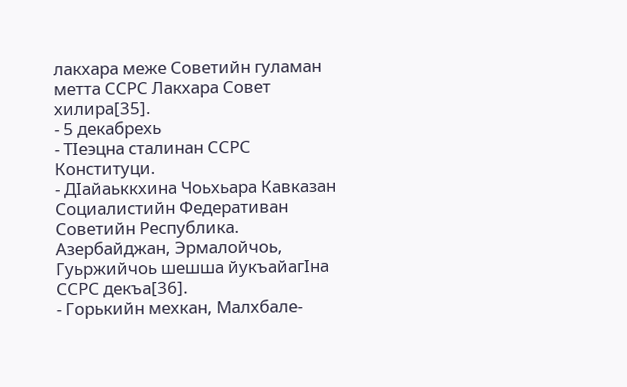лакхара меже Советийн гуламан метта ССРС Лакхара Совет хилира[35].
- 5 декабрехь
- ТӀеэцна сталинан ССРС Конституци.
- ДӀайаьккхина Чоьхьара Кавказан Социалистийн Федеративан Советийн Республика. Азербайджан, Эрмалойчоь, Гуьржийчоь шешша йукъайагӀна ССРС декъа[36].
- Горькийн мехкан, Малхбале-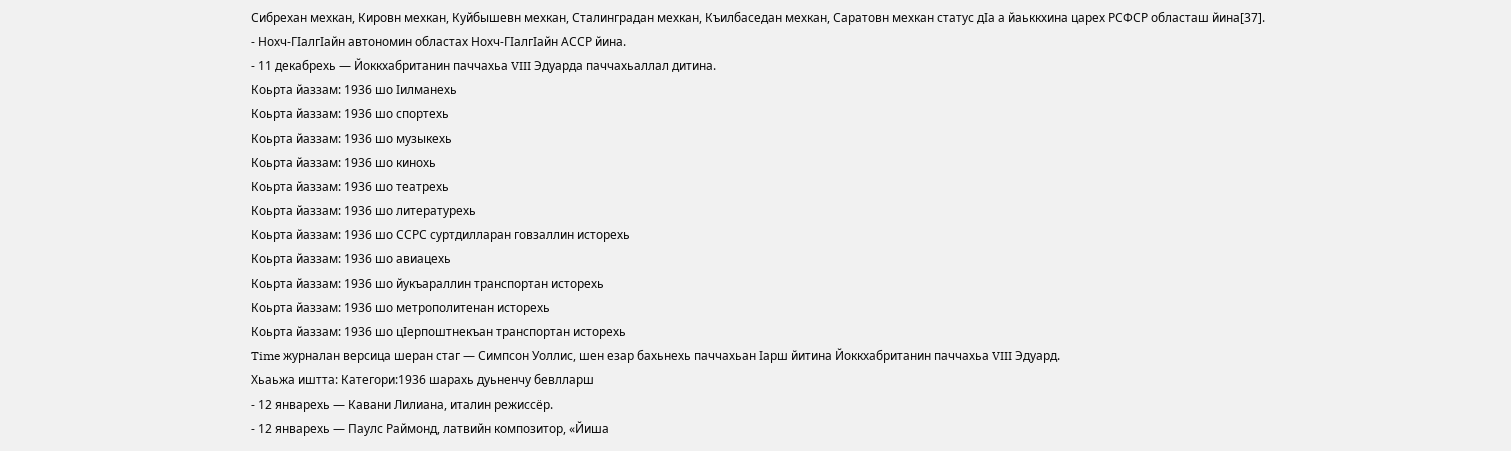Сибрехан мехкан, Кировн мехкан, Куйбышевн мехкан, Сталинградан мехкан, Къилбаседан мехкан, Саратовн мехкан статус дӀа а йаьккхина царех РСФСР областаш йина[37].
- Нохч-ГӀалгӀайн автономин областах Нохч-ГӀалгӀайн АССР йина.
- 11 декабрехь — Йоккхабританин паччахьа VIII Эдуарда паччахьаллал дитина.
Коьрта йаззам: 1936 шо Ӏилманехь
Коьрта йаззам: 1936 шо спортехь
Коьрта йаззам: 1936 шо музыкехь
Коьрта йаззам: 1936 шо кинохь
Коьрта йаззам: 1936 шо театрехь
Коьрта йаззам: 1936 шо литературехь
Коьрта йаззам: 1936 шо ССРС суртдилларан говзаллин исторехь
Коьрта йаззам: 1936 шо авиацехь
Коьрта йаззам: 1936 шо йукъараллин транспортан исторехь
Коьрта йаззам: 1936 шо метрополитенан исторехь
Коьрта йаззам: 1936 шо цӀерпоштнекъан транспортан исторехь
Time журналан версица шеран стаг — Симпсон Уоллис, шен езар бахьнехь паччахьан Ӏарш йитина Йоккхабританин паччахьа VIII Эдуард.
Хьаьжа иштта: Категори:1936 шарахь дуьненчу бевлларш
- 12 январехь — Кавани Лилиана, италин режиссёр.
- 12 январехь — Паулс Раймонд, латвийн композитор, «Йиша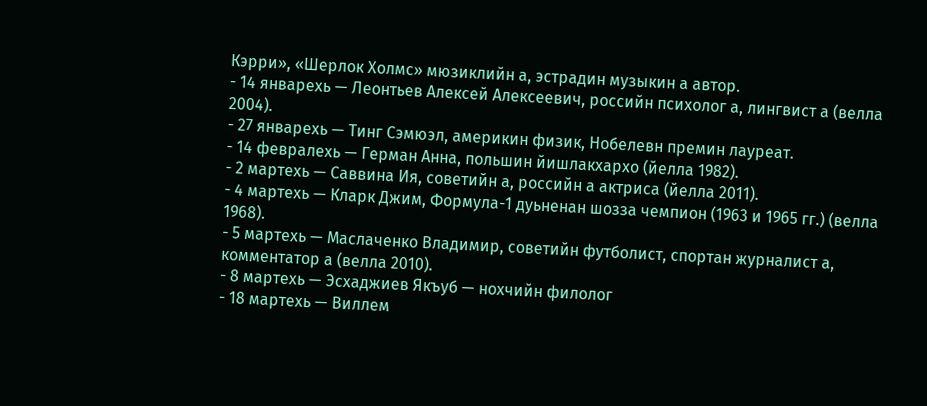Кэрри», «Шерлок Холмс» мюзиклийн а, эстрадин музыкин а автор.
- 14 январехь — Леонтьев Алексей Алексеевич, российн психолог а, лингвист а (велла 2004).
- 27 январехь — Тинг Сэмюэл, америкин физик, Нобелевн премин лауреат.
- 14 февралехь — Герман Анна, польшин йишлакхархо (йелла 1982).
- 2 мартехь — Саввина Ия, советийн а, российн а актриса (йелла 2011).
- 4 мартехь — Кларк Джим, Формула-1 дуьненан шозза чемпион (1963 и 1965 гг.) (велла 1968).
- 5 мартехь — Маслаченко Владимир, советийн футболист, спортан журналист а, комментатор а (велла 2010).
- 8 мартехь — Эсхаджиев Якъуб — нохчийн филолог
- 18 мартехь — Виллем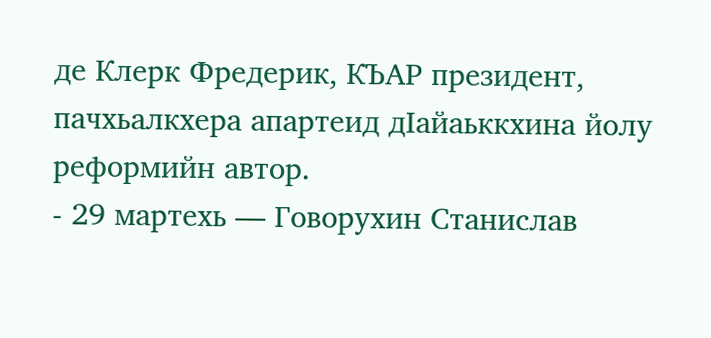де Клерк Фредерик, КЪАР президент, пачхьалкхера апартеид дӀайаьккхина йолу реформийн автор.
- 29 мартехь — Говорухин Станислав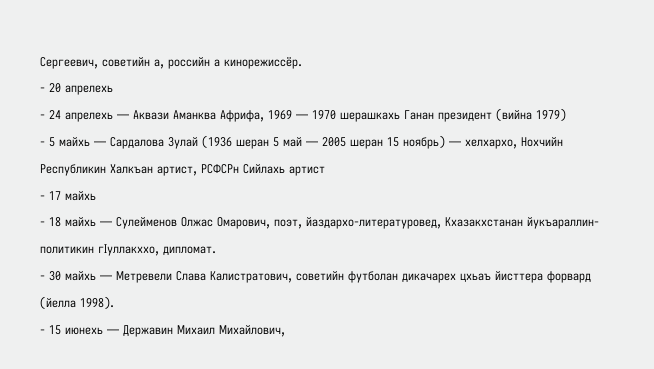Сергеевич, советийн а, российн а кинорежиссёр.
- 20 апрелехь
- 24 апрелехь — Аквази Аманква Африфа, 1969 — 1970 шерашкахь Ганан президент (вийна 1979)
- 5 майхь — Сардалова Зулай (1936 шеран 5 май — 2005 шеран 15 ноябрь) — хелхархо, Нохчийн Республикин Халкъан артист, РСФСРн Сийлахь артист
- 17 майхь
- 18 майхь — Сулейменов Олжас Омарович, поэт, йаздархо-литературовед, Кхазакхстанан йукъараллин-политикин гӀуллакххо, дипломат.
- 30 майхь — Метревели Слава Калистратович, советийн футболан дикачарех цхьаъ йисттера форвард (йелла 1998).
- 15 июнехь — Державин Михаил Михайлович,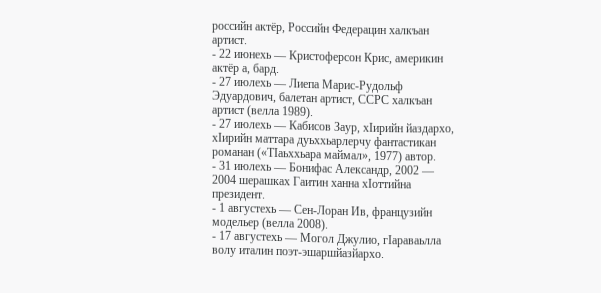российн актёр, Российн Федерацин халкъан артист.
- 22 июнехь — Кристоферсон Крис, америкин актёр а, бард.
- 27 июлехь — Лиепа Марис-Рудольф Эдуардович, балетан артист, ССРС халкъан артист (велла 1989).
- 27 июлехь — Кабисов Заур, хӀирийн йаздархо, хӀирийн маттара дуьххьарлерчу фантастикан романан («ТӀаьххьара маймал», 1977) автор.
- 31 июлехь — Бонифас Александр, 2002 — 2004 шерашках Гаитин ханна хӀоттийна президент.
- 1 августехь — Сен-Лоран Ив, французийн модельер (велла 2008).
- 17 августехь — Могол Джулио, гӀараваьлла волу италин поэт-эшаршйазйархо.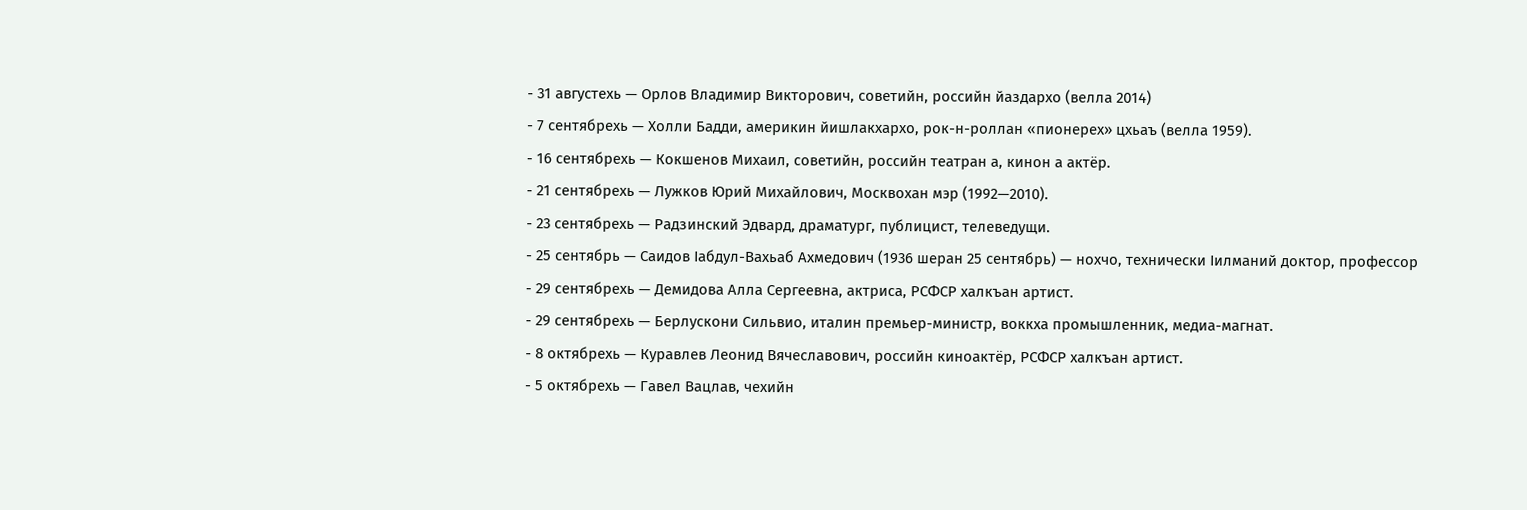- 31 августехь — Орлов Владимир Викторович, советийн, российн йаздархо (велла 2014)
- 7 сентябрехь — Холли Бадди, америкин йишлакхархо, рок-н-роллан «пионерех» цхьаъ (велла 1959).
- 16 сентябрехь — Кокшенов Михаил, советийн, российн театран а, кинон а актёр.
- 21 сентябрехь — Лужков Юрий Михайлович, Москвохан мэр (1992—2010).
- 23 сентябрехь — Радзинский Эдвард, драматург, публицист, телеведущи.
- 25 сентябрь — Саидов Ӏабдул-Вахьаб Ахмедович (1936 шеран 25 сентябрь) — нохчо, технически Ӏилманий доктор, профессор
- 29 сентябрехь — Демидова Алла Сергеевна, актриса, РСФСР халкъан артист.
- 29 сентябрехь — Берлускони Сильвио, италин премьер-министр, воккха промышленник, медиа-магнат.
- 8 октябрехь — Куравлев Леонид Вячеславович, российн киноактёр, РСФСР халкъан артист.
- 5 октябрехь — Гавел Вацлав, чехийн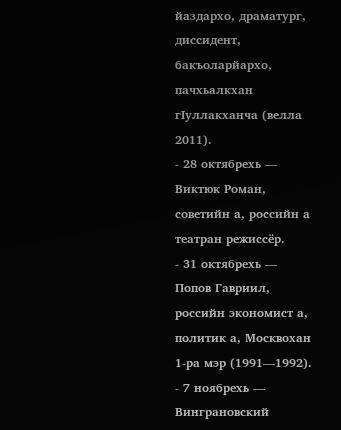йаздархо, драматург, диссидент, бакъоларйархо, пачхьалкхан гӀуллакханча (велла 2011).
- 28 октябрехь — Виктюк Роман, советийн а, российн а театран режиссёр.
- 31 октябрехь — Попов Гавриил, российн экономист а, политик а, Москвохан 1-ра мэр (1991—1992).
- 7 ноябрехь — Винграновский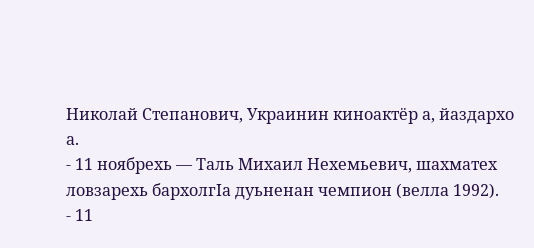Николай Степанович, Украинин киноактёр а, йаздархо а.
- 11 ноябрехь — Таль Михаил Нехемьевич, шахматех ловзарехь бархолгӀа дуьненан чемпион (велла 1992).
- 11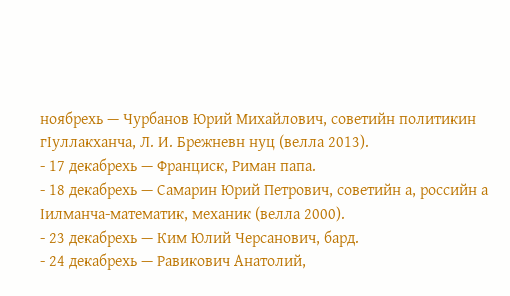ноябрехь — Чурбанов Юрий Михайлович, советийн политикин гӀуллакханча, Л. И. Брежневн нуц (велла 2013).
- 17 декабрехь — Франциск, Риман папа.
- 18 декабрехь — Самарин Юрий Петрович, советийн а, российн а Ӏилманча-математик, механик (велла 2000).
- 23 декабрехь — Ким Юлий Черсанович, бард.
- 24 декабрехь — Равикович Анатолий,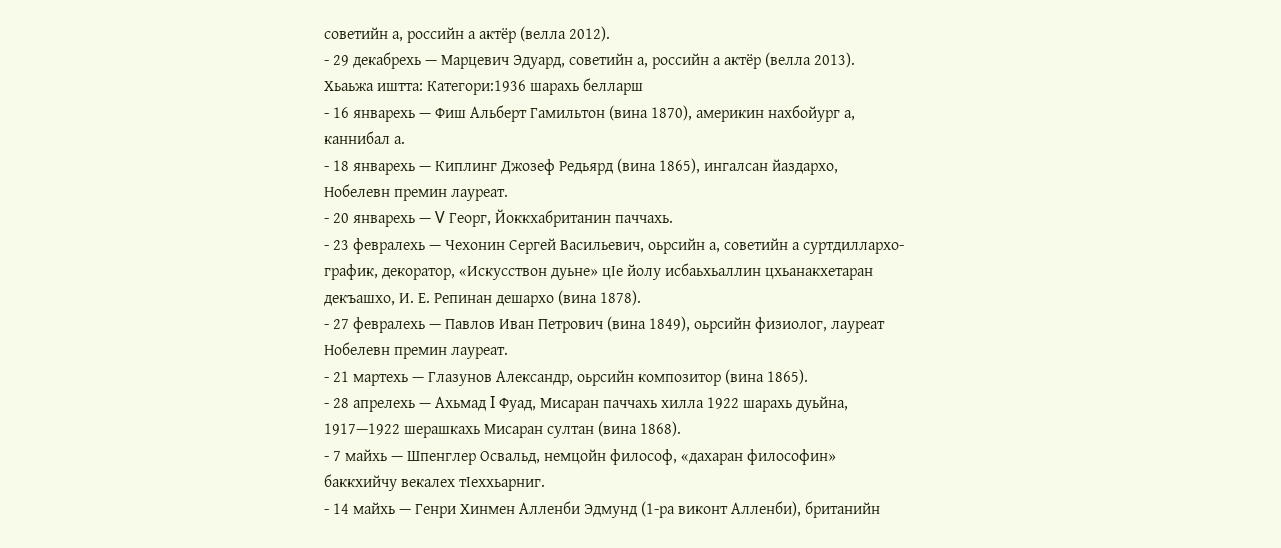советийн а, российн а актёр (велла 2012).
- 29 декабрехь — Марцевич Эдуард, советийн а, российн а актёр (велла 2013).
Хьаьжа иштта: Категори:1936 шарахь белларш
- 16 январехь — Фиш Альберт Гамильтон (вина 1870), америкин нахбойург а, каннибал а.
- 18 январехь — Киплинг Джозеф Редьярд (вина 1865), ингалсан йаздархо, Нобелевн премин лауреат.
- 20 январехь — V Георг, Йоккхабританин паччахь.
- 23 февралехь — Чехонин Сергей Васильевич, оьрсийн а, советийн а суртдиллархо-график, декоратор, «Искусствон дуьне» цӀе йолу исбаьхьаллин цхьанакхетаран декъашхо, И. Е. Репинан дешархо (вина 1878).
- 27 февралехь — Павлов Иван Петрович (вина 1849), оьрсийн физиолог, лауреат Нобелевн премин лауреат.
- 21 мартехь — Глазунов Александр, оьрсийн композитор (вина 1865).
- 28 апрелехь — Ахьмад I Фуад, Мисаран паччахь хилла 1922 шарахь дуьйна, 1917—1922 шерашкахь Мисаран султан (вина 1868).
- 7 майхь — Шпенглер Освальд, немцойн философ, «дахаран философин» баккхийчу векалех тӀеххьарниг.
- 14 майхь — Генри Хинмен Алленби Эдмунд (1-ра виконт Алленби), британийн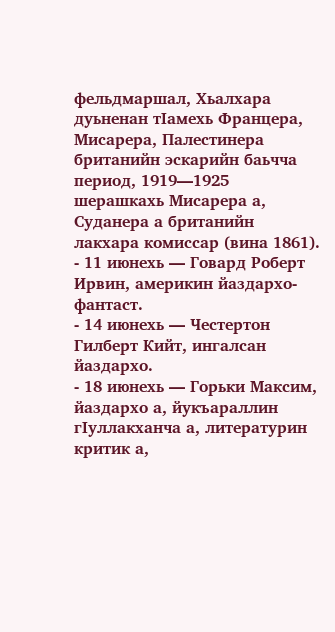фельдмаршал, Хьалхара дуьненан тӀамехь Францера, Мисарера, Палестинера британийн эскарийн баьчча период, 1919—1925 шерашкахь Мисарера а, Суданера а британийн лакхара комиссар (вина 1861).
- 11 июнехь — Говард Роберт Ирвин, америкин йаздархо-фантаст.
- 14 июнехь — Честертон Гилберт Кийт, ингалсан йаздархо.
- 18 июнехь — Горьки Максим, йаздархо а, йукъараллин гӀуллакханча а, литературин критик а,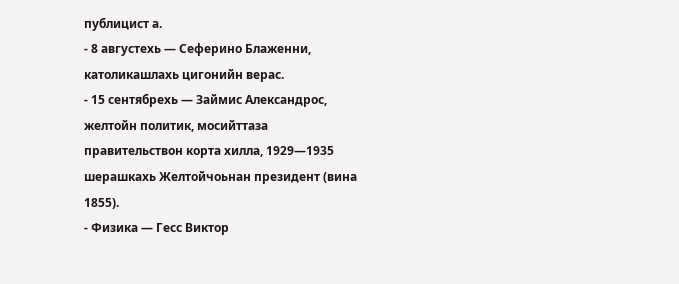публицист а.
- 8 августехь — Сеферино Блаженни, католикашлахь цигонийн верас.
- 15 сентябрехь — Займис Александрос, желтойн политик, мосийттаза правительствон корта хилла, 1929—1935 шерашкахь Желтойчоьнан президент (вина 1855).
- Физика — Гесс Виктор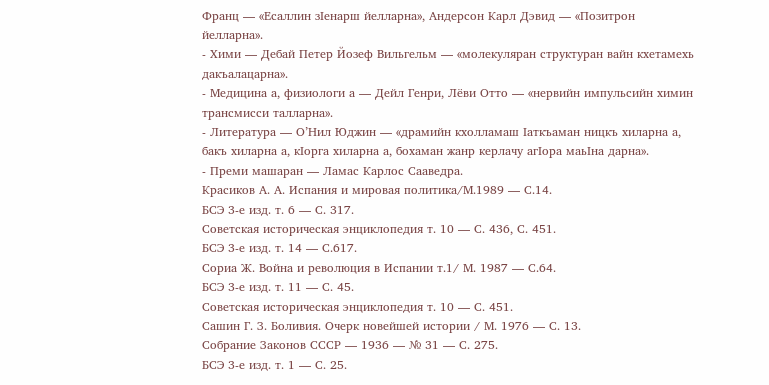Франц — «Есаллин зӀенарш йелларна», Андерсон Карл Дэвид — «Позитрон йелларна».
- Хими — Дебай Петер Йозеф Вильгельм — «молекуляран структуран вайн кхетамехь дакъалацарна».
- Медицина а, физиологи а — Дейл Генри, Лёви Отто — «нервийн импульсийн химин трансмисси талларна».
- Литература — О’Нил Юджин — «драмийн кхолламаш Ӏаткъаман ницкъ хиларна а, бакъ хиларна а, кӀорга хиларна а, бохаман жанр керлачу агӀора маьӀна дарна».
- Преми машаран — Ламас Карлос Сааведра.
Красиков А. А. Испания и мировая политика/М.1989 — С.14.
БСЭ 3-е изд. т. 6 — С. 317.
Советская историческая энциклопедия т. 10 — С. 436, С. 451.
БСЭ 3-е изд. т. 14 — С.617.
Сориа Ж. Война и революция в Испании т.1/ М. 1987 — С.64.
БСЭ 3-е изд. т. 11 — С. 45.
Советская историческая энциклопедия т. 10 — С. 451.
Сашин Г. З. Боливия. Очерк новейшей истории / М. 1976 — С. 13.
Собрание Законов СССР — 1936 — № 31 — С. 275.
БСЭ 3-е изд. т. 1 — С. 25.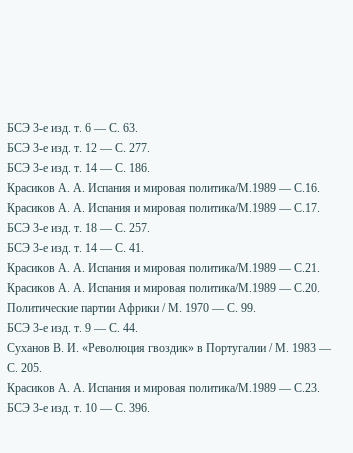БСЭ 3-е изд. т. 6 — С. 63.
БСЭ 3-е изд. т. 12 — С. 277.
БСЭ 3-е изд. т. 14 — С. 186.
Красиков А. А. Испания и мировая политика/М.1989 — С.16.
Красиков А. А. Испания и мировая политика/М.1989 — С.17.
БСЭ 3-е изд. т. 18 — С. 257.
БСЭ 3-е изд. т. 14 — С. 41.
Красиков А. А. Испания и мировая политика/М.1989 — С.21.
Красиков А. А. Испания и мировая политика/М.1989 — С.20.
Политические партии Африки / М. 1970 — С. 99.
БСЭ 3-е изд. т. 9 — С. 44.
Суханов В. И. «Революция гвоздик» в Португалии / М. 1983 — С. 205.
Красиков А. А. Испания и мировая политика/М.1989 — С.23.
БСЭ 3-е изд. т. 10 — С. 396.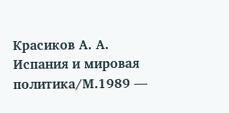Красиков А. А. Испания и мировая политика/М.1989 —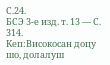С.24.
БСЭ 3-е изд. т. 13 — С. 314.
Кеп:Високосан доцу шо, долалуш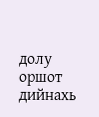долу оршот дийнахь